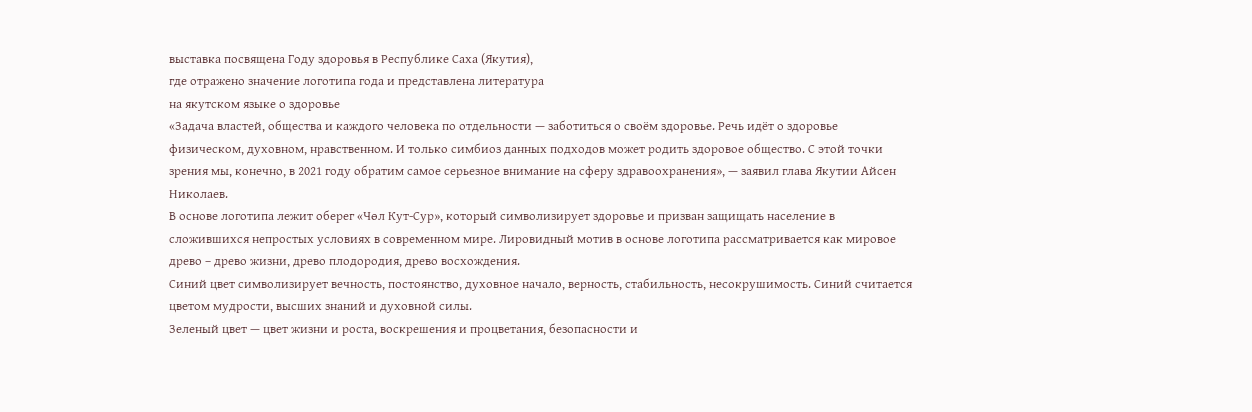выставка посвящена Году здоровья в Республике Саха (Якутия),
где отражено значение логотипа года и представлена литература
на якутском языке о здоровье
«Задача властей, общества и каждого человека по отдельности — заботиться о своём здоровье. Речь идёт о здоровье физическом, духовном, нравственном. И только симбиоз данных подходов может родить здоровое общество. С этой точки зрения мы, конечно, в 2021 году обратим самое серьезное внимание на сферу здравоохранения», — заявил глава Якутии Айсен Николаев.
В основе логотипа лежит оберег «Чөл Кут-Сур», который символизирует здоровье и призван защищать население в сложившихся непростых условиях в современном мире. Лировидный мотив в основе логотипа рассматривается как мировое древо – древо жизни, древо плодородия, древо восхождения.
Синий цвет символизирует вечность, постоянство, духовное начало, верность, стабильность, несокрушимость. Синий считается цветом мудрости, высших знаний и духовной силы.
Зеленый цвет — цвет жизни и роста, воскрешения и процветания, безопасности и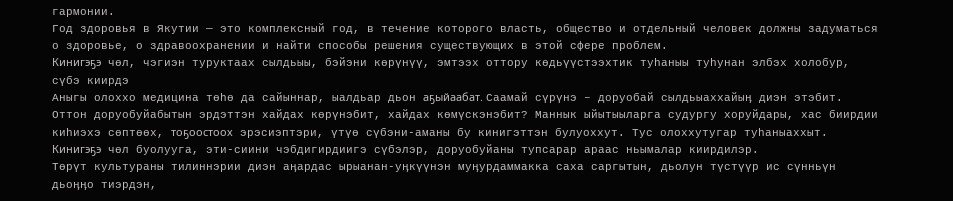гармонии.
Год здоровья в Якутии — это комплексный год, в течение которого власть, общество и отдельный человек должны задуматься о здоровье, о здравоохранении и найти способы решения существующих в этой сфере проблем.
Кинигэҕэ чɵл, чэгиэн туруктаах сылдьыы, бэйэни кɵрүнүү, эмтээх оттору кɵдьүүстээхтик туһаныы туһунан элбэх холобур, сүбэ киирдэ
Аныгы олоххо медицина төһө да сайыннар, ыалдьар дьон аҕыйаабат. Саамай сүрүнэ – доруобай сылдьыаххайыӊ диэн этэбит. Оттон доруобуйабытын эрдэттэн хайдах көрүнэбит, хайдах көмүскэнэбит? Маннык ыйытыыларга судургу хоруйдары, хас биирдии киһиэхэ сөптөөх, тоҕоостоох эрэсиэптэри, үтүө сүбэни-аманы бу кинигэттэн булуоххут. Тус олоххутугар туһаныаххыт.
Кинигэҕэ чөл буолууга, эти-сиини чэбдигирдиигэ сүбэлэр, доруобуйаны тупсарар араас ньымалар киирдилэр.
Төрүт культураны тилиннэрии диэн аӊардас ырыанан-уӊкүүнэн муӊурдаммакка саха саргытын, дьолун түстүүр ис сүнньүн дьоӊӊо тиэрдэн,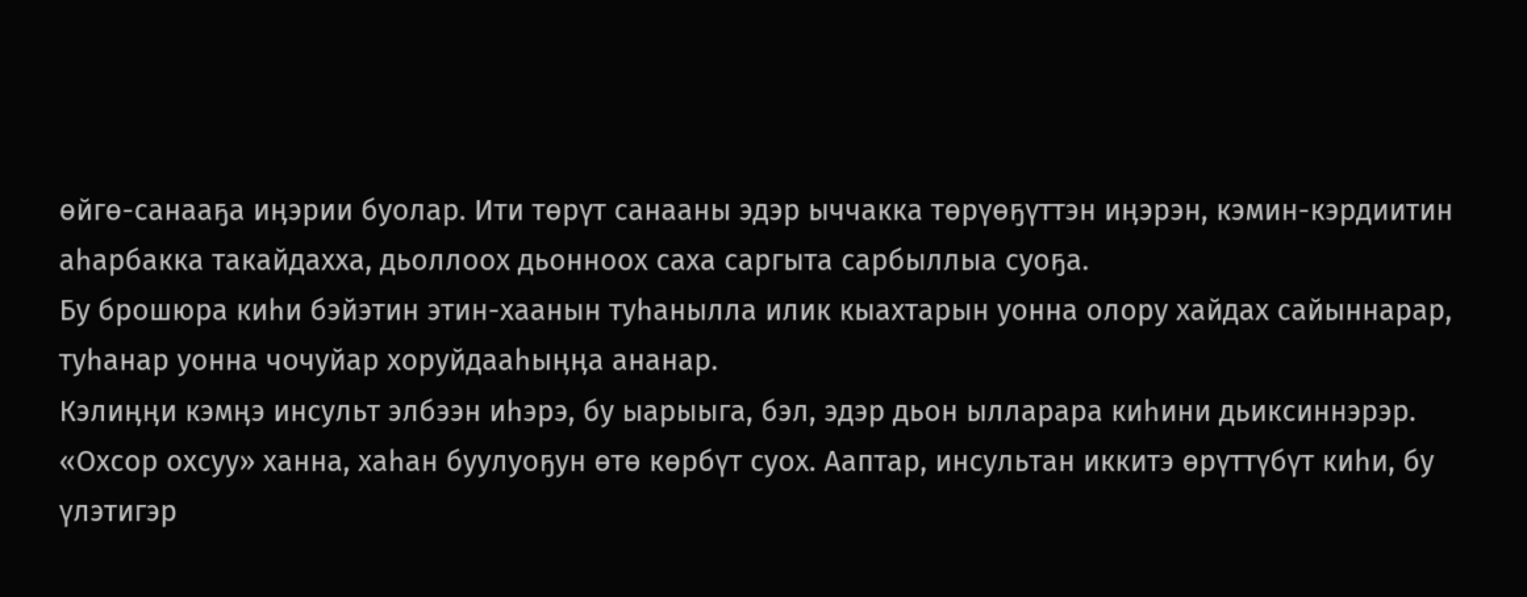өйгө-санааҕа иӊэрии буолар. Ити төрүт санааны эдэр ыччакка төрүөҕүттэн иӊэрэн, кэмин-кэрдиитин аһарбакка такайдахха, дьоллоох дьонноох саха саргыта сарбыллыа суоҕа.
Бу брошюра киһи бэйэтин этин-хаанын туһанылла илик кыахтарын уонна олору хайдах сайыннарар, туһанар уонна чочуйар хоруйдааһыӊӊа ананар.
Кэлиӊӊи кэмӊэ инсульт элбээн иһэрэ, бу ыарыыга, бэл, эдэр дьон ылларара киһини дьиксиннэрэр. «Охсор охсуу» ханна, хаһан буулуоҕун өтө көрбүт суох. Ааптар, инсультан иккитэ өрүттүбүт киһи, бу үлэтигэр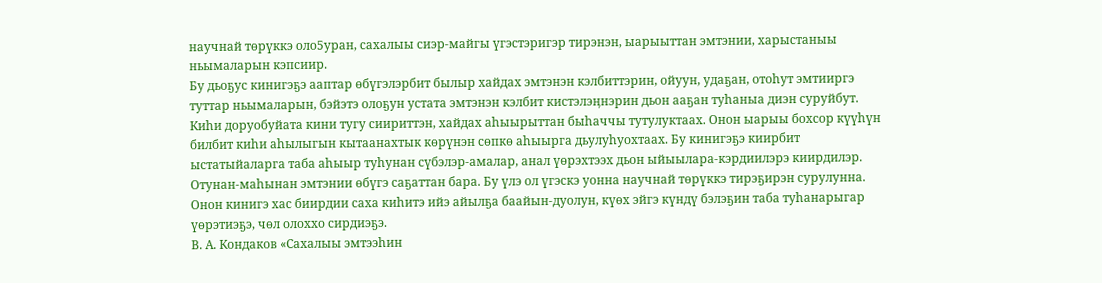научнай төрүккэ оло5уран, сахалыы сиэр-майгы үгэстэригэр тирэнэн, ыарыыттан эмтэнии, харыстаныы ньымаларын кэпсиир.
Бу дьоҕус кинигэҕэ ааптар өбүгэлэрбит былыр хайдах эмтэнэн кэлбиттэрин, ойуун, удаҕан, отоһут эмтииргэ туттар ньымаларын, бэйэтэ олоҕун устата эмтэнэн кэлбит кистэлэӊнэрин дьон ааҕан туһаныа диэн суруйбут.
Киһи доруобуйата кини тугу сиириттэн, хайдах аһыырыттан быһаччы тутулуктаах. Онон ыарыы бохсор күүһүн билбит киһи аһылыгын кытаанахтык көрүнэн сөпкө аһыырга дьулуһуохтаах. Бу кинигэҕэ киирбит ыстатыйаларга таба аһыыр туһунан сүбэлэр-амалар, анал үөрэхтээх дьон ыйыылара-кэрдиилэрэ киирдилэр.
Отунан-маһынан эмтэнии өбүгэ саҕаттан бара. Бу үлэ ол үгэскэ уонна научнай төрүккэ тирэҕирэн сурулунна. Онон кинигэ хас биирдии саха киһитэ ийэ айылҕа баайын-дуолун, күөх эйгэ күндү бэлэҕин таба туһанарыгар үөрэтиэҕэ, чөл олоххо сирдиэҕэ.
В. А. Кондаков «Сахалыы эмтээһин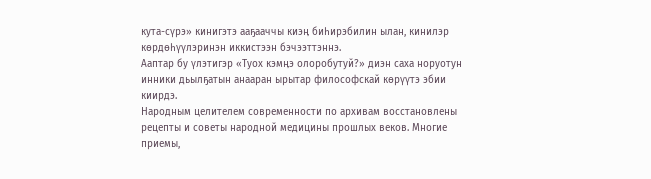кута-сүрэ» кинигэтэ ааҕааччы киэӊ биһирэбилин ылан, кинилэр көрдөһүүлэринэн иккистээн бэчээттэннэ.
Ааптар бу үлэтигэр «Туох кэмӊэ олоробутуй?» диэн саха норуотун инники дьылҕатын анааран ырытар философскай көрүүтэ эбии киирдэ.
Народным целителем современности по архивам восстановлены рецепты и советы народной медицины прошлых веков. Многие приемы,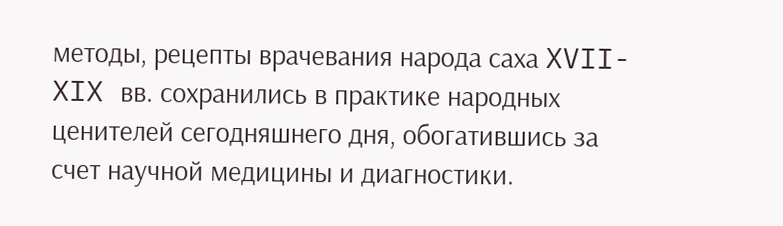методы, рецепты врачевания народа саха XVII-XIX вв. сохранились в практике народных ценителей сегодняшнего дня, обогатившись за счет научной медицины и диагностики.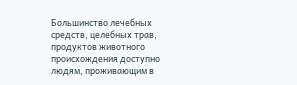Большинство лечебных средств, целебных трав, продуктов животного происхождения доступно людям, проживающим в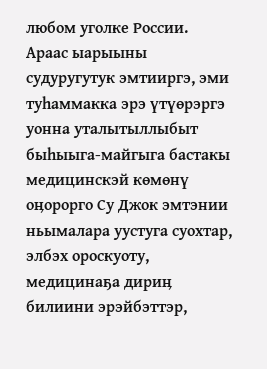любом уголке России.
Араас ыарыыны судуругутук эмтииргэ, эми туһаммакка эрэ үтүөрэргэ уонна уталытыллыбыт быһыыга-майгыга бастакы медицинскэй көмөнү оӊорорго Су Джок эмтэнии ньымалара уустуга суохтар, элбэх ороскуоту, медицинаҕа дириӊ билиини эрэйбэттэр,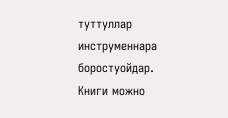туттуллар инструменнара боростуойдар.
Книги можно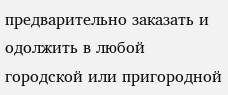предварительно заказать и одолжить в любой городской или пригородной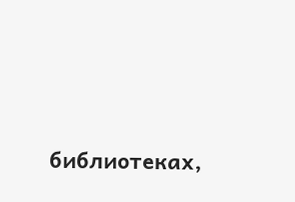библиотеках,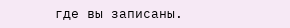где вы записаны.